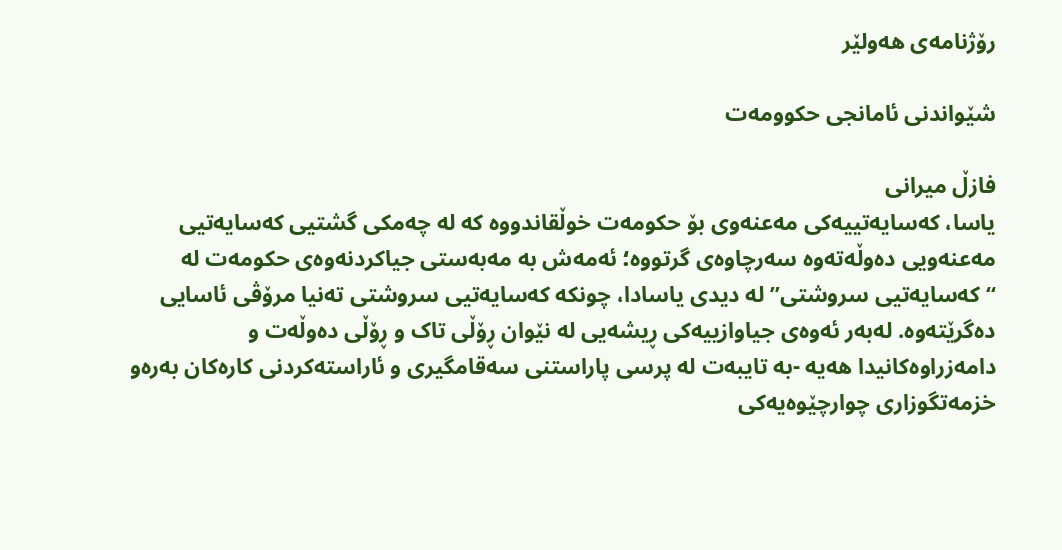رۆژنامەی ھەولێر

شێواندنی ئامانجی حکوومەت

فازڵ میرانی
یاسا، کەسایەتییەکی مەعنەوی بۆ حکومەت خوڵقاندووە کە لە چەمکی گشتیی کەسایەتیی مەعنەویی دەوڵەتەوە سەرچاوەی گرتووە؛ ئەمەش بە مەبەستی جیاکردنەوەی حکومەت لە “کەسایەتیی سروشتی” لە دیدی یاسادا، چونکە کەسایەتیی سروشتی تەنیا مرۆڤی ئاسایی دەگرێتەوە. لەبەر ئەوەی جیاوازییەکی ڕیشەیی لە نێوان ڕۆڵی تاک و ڕۆڵی دەوڵەت و دامەزراوەکانیدا هەیە -بە تایبەت لە پرسی پاراستنی سەقامگیری و ئاراستەکردنی کارەکان بەرەو خزمەتگوزاری چوارچێوەیەکی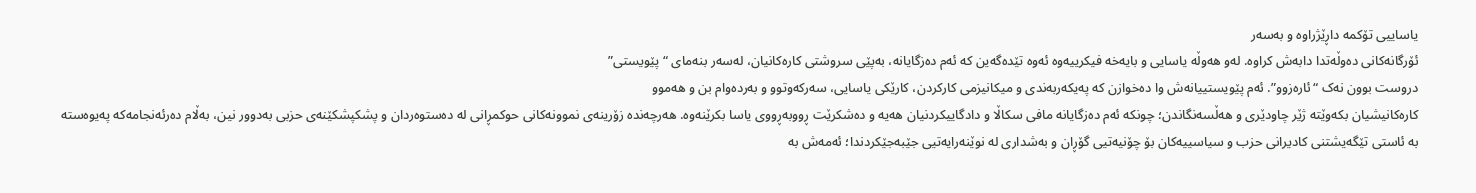یاساییی تۆکمە داڕێژراوە و بەسەر
ئۆرگانەکانی دەوڵەتدا دابەش کراوە. لەو هەوڵە یاسایی و بایەخە فیکرییەوە ئەوە تێدەگەین کە ئەم دەزگایانە، بەپێی سروشتی کارەکانیان، لەسەر بنەمای “پێویستی”
دروست بوون نەک “ئارەزوو”. ئەم پێویستییانەش وا دەخوازن کە پەیکەربەندی و میکانیزمی کارکردن، کارێکی یاسایی، سەرکەوتوو و بەردەوام بن و هەموو
کارەکانیشیان بکەوێتە ژێر چاودێری و هەڵسەنگاندن؛ چونکە ئەم دەزگایانە مافی سکاڵا و دادگاییکردنیان هەیە و دەشکرێت ڕووبەڕووی یاسا بکرێنەوە. هەرچەندە زۆرینەی نموونەکانی حوکمڕانی لە دەستوەردان و پشکپشکێنەی حزبی بەدوور نین، بەڵام دەرئەنجامەکە پەیوەستە بە ئاستی تێگەیشتنی کادیرانی حزب و سیاسییەکان بۆ چۆنیەتیی گۆڕان و بەشداری لە نوێنەرایەتیی جێبەجێکردندا؛ ئەمەش بە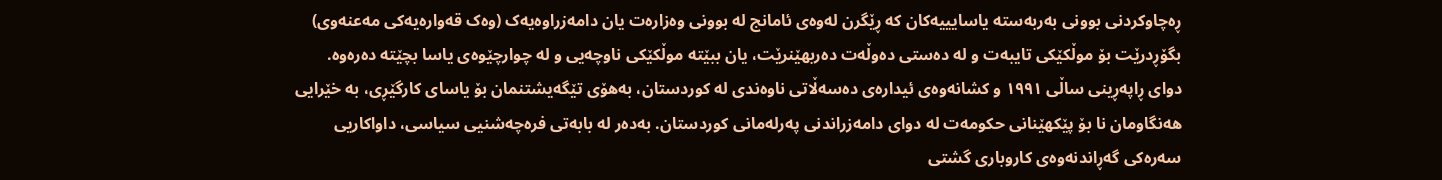ڕەچاوکردنی بوونی بەربەستە یاسایییەکان کە ڕێگرن لەوەی ئامانج لە بوونی وەزارەت یان دامەزراوەیەک (وەک قەوارەیەکی مەعنەوی) بگۆڕدرێت بۆ موڵکێکی تایبەت و لە دەستی دەوڵەت دەربهێنرێت، یان ببێتە موڵکێکی ناوچەیی و لە چوارچێوەی یاسا بچێتە دەرەوە. دوای ڕاپەڕینی ساڵی ١٩٩١ و کشانەوەی ئیدارەی دەسەڵاتی ناوەندی لە کوردستان، بەهۆی تێگەیشتنمان بۆ یاسای کارگێڕی، بە خێرایی هەنگاومان نا بۆ پێکهێنانی حکومەت لە دوای دامەزراندنی پەرلەمانی کوردستان. بەدەر لە بابەتی فرەچەشنیی سیاسی، داواکاریی سەرەکی گەڕاندنەوەی کاروباری گشتی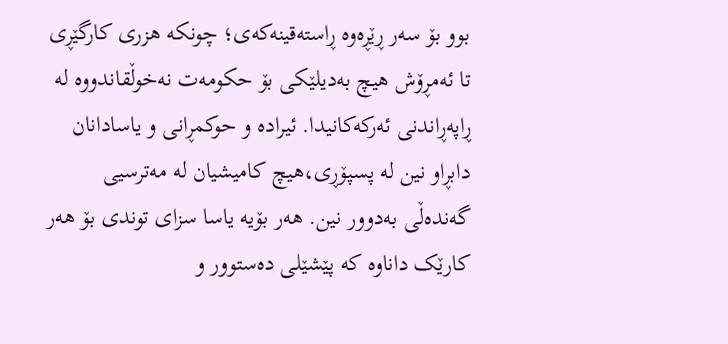بوو بۆ سەر ڕێڕەوە ڕاستەقینەکەی؛ چونکە هزری کارگێڕی تا ئەمڕۆش هیچ بەدیلێکی بۆ حکومەت نەخوڵقاندووە لە ڕاپەڕاندنی ئەرکەکانیدا. ئیرادە و حوکمڕانی و یاسادانان دابڕاو نین لە پسپۆڕی،هیچ کامیشیان لە مەترسیی گەندەڵی بەدوور نین. هەر بۆیە یاسا سزای توندی بۆ هەر کارێک داناوە کە پێشێلی دەستوور و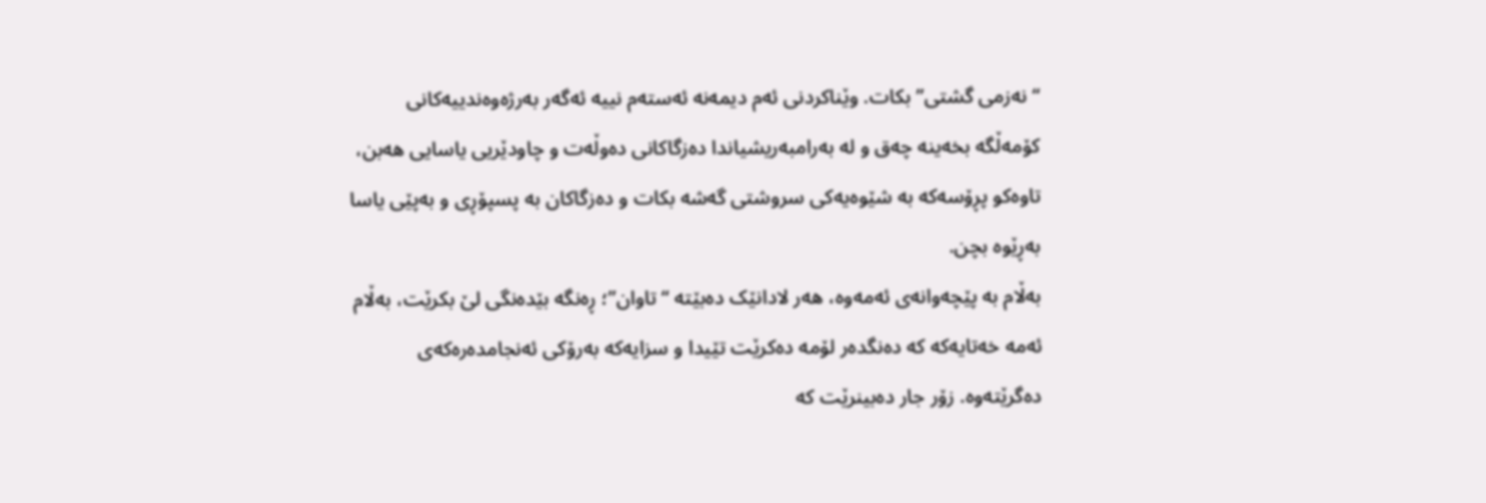“نەزمی گشتی” بکات. وێناکردنی ئەم دیمەنە ئەستەم نییە ئەگەر بەرژەوەندییەکانی کۆمەڵگە بخەینە چەق و لە بەرامبەریشیاندا دەزگاکانی دەوڵەت و چاودێریی یاسایی هەبن، تاوەکو پڕۆسەکە بە شێوەیەکی سروشتی گەشە بکات و دەزگاکان بە پسپۆڕی و بەپێی یاسا بەڕێوە بچن.
بەڵام بە پێچەوانەی ئەمەوە، هەر لادانێک دەبێتە “تاوان”؛ ڕەنگە بێدەنگی لێ بکرێت، بەڵام ئەمە خەتایەکە کە دەنگدەر لۆمە دەکرێت تێیدا و سزایەکە بەرۆکی ئەنجامدەرەکەی دەگرێتەوە. زۆر جار دەبینرێت کە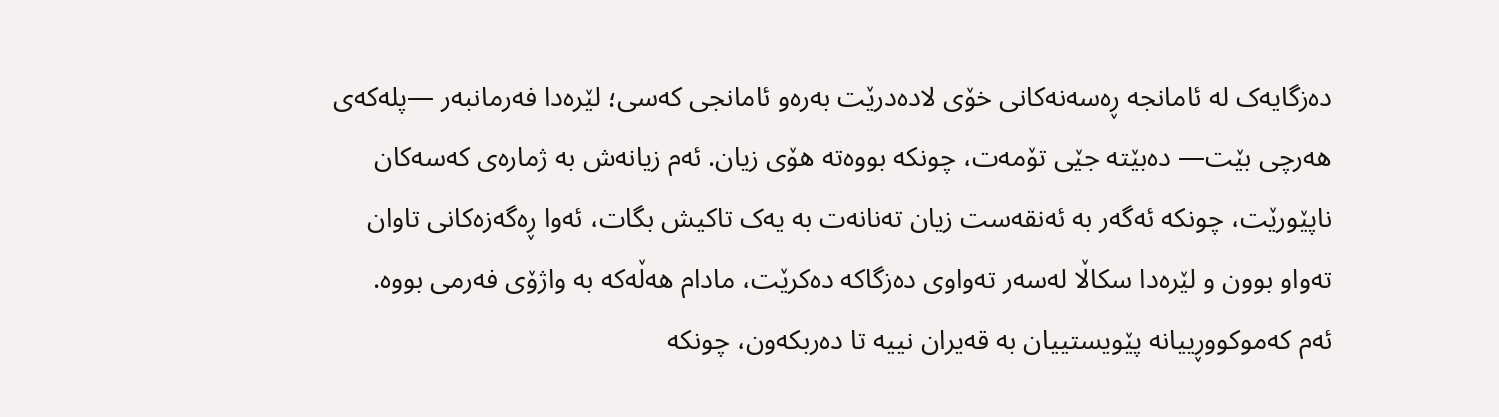دەزگایەک لە ئامانجە ڕەسەنەکانی خۆی لادەدرێت بەرەو ئامانجی کەسی؛ لێرەدا فەرمانبەر —پلەکەی هەرچی بێت— دەبێتە جێی تۆمەت، چونکە بووەتە هۆی زیان. ئەم زیانەش بە ژمارەی کەسەکان ناپێورێت، چونکە ئەگەر بە ئەنقەست زیان تەنانەت بە یەک تاکیش بگات، ئەوا ڕەگەزەکانی تاوان تەواو بوون و لێرەدا سکاڵا لەسەر تەواوی دەزگاکە دەکرێت، مادام هەڵەکە بە واژۆی فەرمی بووە.
ئەم کەموکووڕییانە پێویستییان بە قەیران نییە تا دەربکەون، چونکە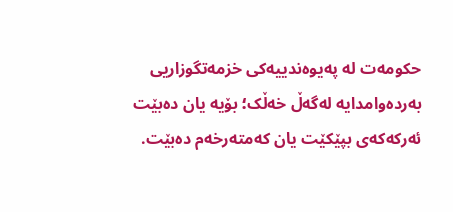حکومەت لە پەیوەندییەکی خزمەتگوزاریی بەردەوامدایە لەگەڵ خەڵک؛ بۆیە یان دەبێت ئەرکەکەی بپێکێت یان کەمتەرخەم دەبێت.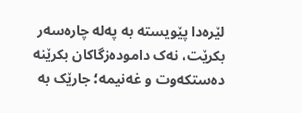لێرەدا پێویستە بە پەلە چارەسەر بکرێت، نەک دامودەزگاکان بکرێنە دەستکەوت و غەنیمە؛ جارێک بە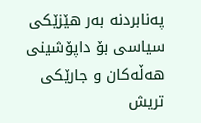پەنابردنە بەر هێزێکی سیاسی بۆ داپۆشینی هەڵەکان و جارێکی تریش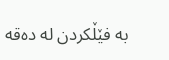بە فێڵکردن لە دەقە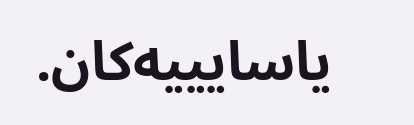یاسایییەکان.